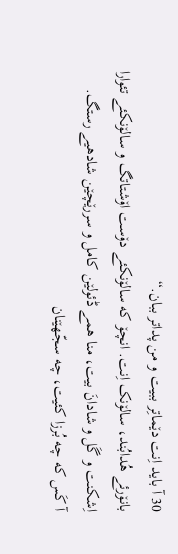30 آ باید اِنت دێماتِر ببیت و من پداتر ببان.“
بانۆرئے هُدابُند، سالۆنک اِنت. انچۆ که سالۆنکئے دۆست اۆشتاتگ و سالۆنکئے تئوارا اِشکنت و گَل و شادانَ بیت، منا همے ڈئولێن کامل و سررێچێن شادهیے رستگ.
آ کَس که چه بُرزا کئیت، چه سجّهێنان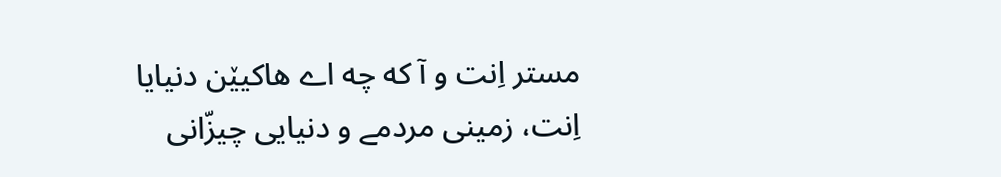مستر اِنت و آ که چه اے هاکیێن دنیایا اِنت، زمینی مردمے و دنیایی چیزّانی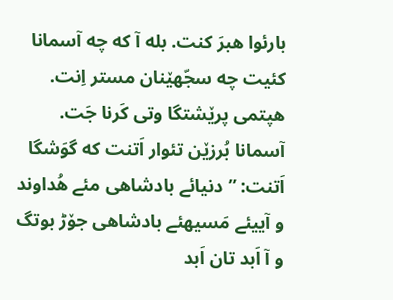بارئوا هبرَ کنت. بله آ که چه آسمانا کئیت چه سجّهێنان مستر اِنت.
هپتمی پرێشتگا وتی کَرنا جَت. آسمانا بُرزێن تئوار اَتنت که گوَشگا اَتنت: ”دنیائے بادشاهی مئے هُداوند و آییئے مَسیهئے بادشاهی جۆڑ بوتگ و آ اَبد تان اَبد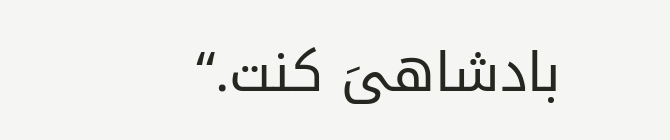بادشاهیَ کنت.“